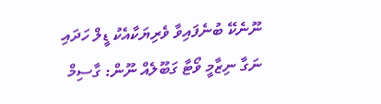ނޫނެކޭ ބުނެފައިވާ ވެރިޔަކާއެކު ޑީލް ހަދައި ނަގާ ނިޒާމީ ވޯޓާ ގަބޫލެއް ނޫން: ގާސިމް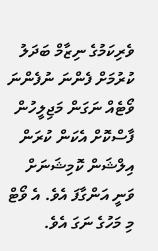ވެރިކަމުގެ ނިޒާމް ބަދަލު ކުރުމަށް ފެންނަ ނުފެންނަ ވޯޓެއް ނަގަން މަޖިލީހުން ފާސްކޮށް އެކަން ކުރަން އިލްޝަން ކޮމިޝަނަށް ވަނީ އަންގާފަ އެވެ. އެ ވޯޓް މި މަހުގެ ނަގަ އެވެ.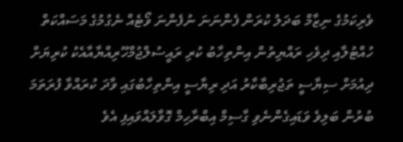ވެރިކަމުގެ ނިޒާމް ބަދަލު ކުރަން ފެންނަނަ ނުފެންނަ ވޯޓެއް ނެގުމުގެ މަސައްކަތް ހުއްޓުލާއި ދިވެހި ރައްޔިތުން އިންތިހާބު ކުރި ރައީސުލްޖުމްހޫރިއްޔާއާއެކު ކުރިޔަށް ދިއުމަށް ސިޔާސީ ތަޖުރިބާކާރު އަދި ރިޔާސީ އިންތިހާބުގައި ވާދަ ކުރައްވާ ފުރަތަމަ ބުރުން ބަލިވެ ވަޑައިގެންނެވި ގާސިމް އިބްރާހިމް ގޮވާލައްވައިފި އެވެ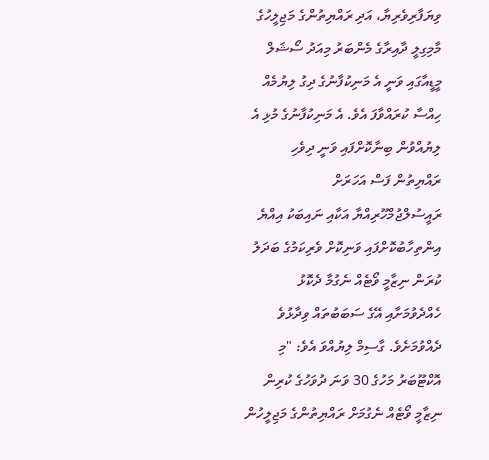ވިޔަފާރިވެރިޔާ، އަދި ރައްޔިތުންގެ މަޖިލީހުގެ މާމިގިލީ ދާއިރާގެ މެންބަރު މިއަދު ސޯޝަލް މީޑީއާގައި ވަނީ އެ މަނިކުފާނުގެ ދިގު ލިޔުމެއް ހިއްސާ ކުރައްވާފަ އެވެ. އެ މަނިކުފާނުގެ މުޅި އެ ލިޔުއްވުން ބިނާކޮށްފައި ވަނީ ދިވެހި ރައްޔިތުން ފަސް އަހަރަށް ރައީސުލްޖުމްހޫރިއްޔާ އަކާއި ނައިބަކު އިއްޔެ އިންތިހާބުކޮށްފައި ވަނިކޮށް ވެރިކަމުގެ ބަދަލު ކުރަން ނިޒާމީ ވޯޓެއް ނެގުމާ ދެކޮޅު ހެއްދެވުމަށާއި އޭގެ ސަބަބުތައް ވިދާޅުވެ ދެއްވުމަށެވެ. ގާސިމް ލިޔުއްވަ އެވެ: "މި އޮކްޓޫބަރު މަހުގެ 30 ވަނަ ދުވަހުގެ ކުރިން ނިޒާމީ ވޯޓެއް ނެގުމަށް ރައްޔިތުންގެ މަޖިލީހުން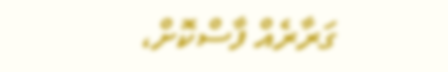ގަރާރެއް ފާސްކޮށް،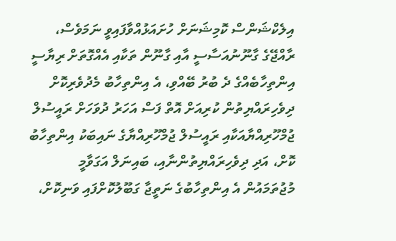އިލެކްޝަންސް ކޮމިޝަނަށް ހުށައަޅުއްވާފައިވީ ނަމަވެސް، ރާއްޖޭގެ ގާނޫނުއަސާސީ އާއި ގާނޫން ތަކާއި އެއްގޮތަށް ރިޔާސީ އިންތިހާބެއްގެ ދެ ބުރު ބޭއްވި، އެ އިންތިހާބު މެދުވެރިކޮށް ދިވެހިރައްޔިތުން ކުރިއަށް އޮތް ފަސް އަހަރު ދުވަހަށް ރައީސުލް ޖުމްހޫރިއްޔާއަކާއި ރައީސުލް ޖުމްހޫރިއްޔާގެ ނައިބަކު އިންތިހާބު ކޮށް، އަދި ދިވެހިރައްޔިތުންނާއި، ބައިނަލް އަގަވާމީ މުޖުތަމައުން އެ އިންތިހާބުގެ ނަތީޖާ ގަބޫލުކޮށްފައި ވަނިކޮށް،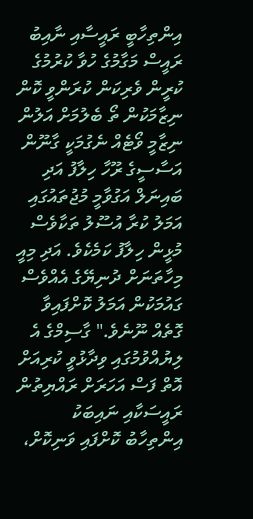އިންތިހާބީ ރައީސާއި ނާއިބު ރައީސް މަގާމުގެ ހުވާ ކުރުމުގެ ކުރީން ވެރިކަން ކުރަންވީ ކޮން ނިޒާމަކުން ތޯ ބެލުމަށް އަލުން ނިޒާމީ ވޯޓެއް ނެގުމަކީ ގާނޫން އަސާސީގެ ރޫހާ ހިލާފު އަދި ބައިނަލް އަގުވާމީ މުޖުތައުގައި އަމަލު ކުރާ އުސޫލު ތަކާވެސް މުޅީން ހިލާފު ކަމެކެވެ. އަދި މިއީ މިހާތަނަށް ދުނިޔޭގެ އެއްވެސް ގައުމަކުން އަމަލު ކޮށްފައިވާ ގޮތެއް ނޫނެވެ." ގާސިމްގެ އެ ލިޔުއްވުމުގައި ވިދާޅުވީ ކުރިއަށް އޮތް ފަސް އަހަރަށް ރައްޔިތުން ރައީސަކާއި ނައިބަކު އިންތިހާބު ކޮށްފައި ވަނިކޮށް،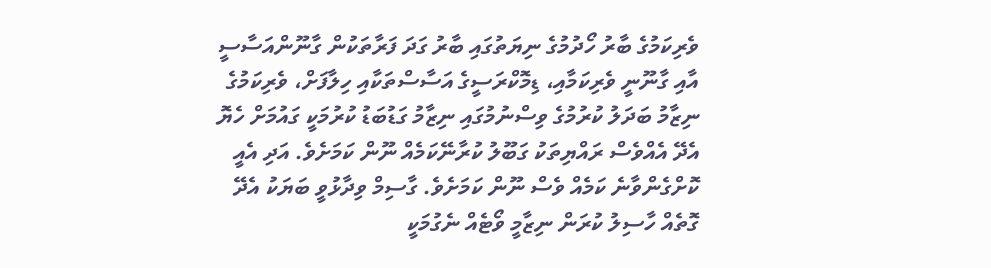ވެރިކަމުގެ ބާރު ހޯދުމުގެ ނިޔަތުގައި ބާރު ގަދަ ފަރާތަކުން ގާނޫންއަސާސީ އާއި ގާނޫނީ ވެރިކަމާއި، ޑިމޮކްރަސީގެ އަސާސްތަކާއި ހިލާފަށް، ވެރިކަމުގެ ނިޒާމު ބަދަލު ކުރުމުގެ ވިސްނުމުގައި ނިޒާމު ގަޑުބަޑު ކުރުމަކީ ގައުމަށް ހެޔޮ އެދޭ އެއްވެސް ރައްޔިތަކު ގަބޫލު ކުރާނޭކަމެއް ނޫން ކަމަށެވެ. އަދި އެއީ ކޮށްގެންވާނެ ކަމެއް ވެސް ނޫން ކަމަށެވެ. ގާސިމް ވިދާޅުވީ ބަޔަކު އެދޭ ގޮތެއް ހާސިލު ކުރަން ނިޒާމީ ވޯޓެއް ނެގުމަކީ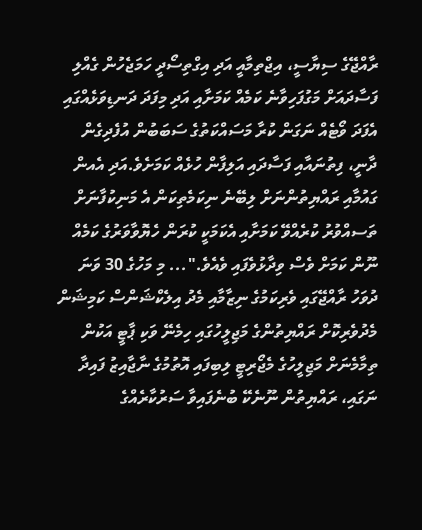ރާއްޖޭގެ ސިޔާސީ، އިޖްތިމާއީ އަދި އިގްތިސޯދީ ހަމަޖެހުން ގެއްލި ފަސާދައަށް މަގުފަހިވާނެ ކަމެއް ކަމަށާއި އަދި މިފަދަ ދަނޑިވަޅެއްގައި އެފަދަ ވޯޓެއް ނަގަން ކުރާ މަސައްކަތުގެ ސަބަބުން އުފެދިގެން ދާނީ، ފިތުނައާއި ފަސާދައި އަލިފާން ހުޅެއް ކަމަށެވެ.އަދި އެއން ގައުމާއި ރައްޔިތުންނަށް ލިބޭނެ ނިކަމެތިކަން އެ މަނިކުފާނަށް ތަސއްވުރު ކުރެއްވޭ ކަމަށާއި އެކަމަކީ ކުރަން ހެޔޮވާވަރުގެ ކަމެއް ނޫން ކަމަށް ވެސް ވިދާޅުވެފައި ވެއެވެ."... މި މަހުގެ 30 ވަނަ ދުވަހު ރާއްޖޭގައި ވެރިކަމުގެ ނިޒާމާއި މެދު އިލެކްޝަންސް ކަމިޝަން މެދުވެރިކޮށް ރައްޔިތުންގެ މަޖިލީހުގައި ހިމެނޭ ވަކި ޕާޓީ އަކުން ތިމާމެނަށް މަޖިލީހުގެ މެޖޯރިޓީ ލިބިފައި އޮތުމުގެ ނާޖާއިޒު ފައިދާ ނަގައި، ރައްޔިތުން ނޫނެކޭ ބުނެފައިވާ ސަރުކާރެއްގެ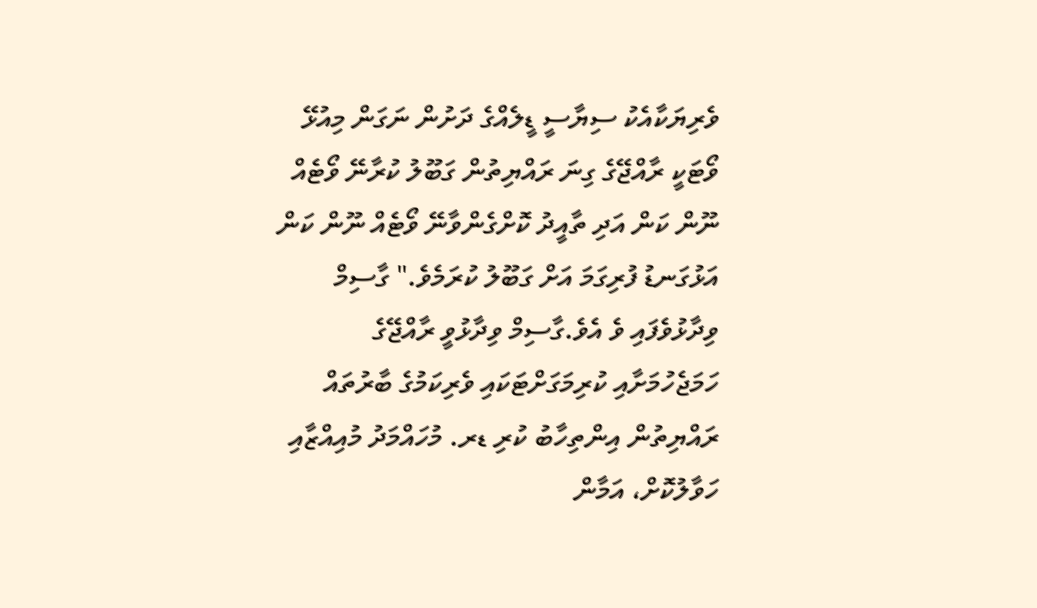ވެރިޔަކާއެކު ސިޔާސީ ޑީލެއްގެ ދަށުން ނަގަން މިއުޅޭ ވޯޓަކީ ރާއްޖޭގެ ގިނަ ރައްޔިތުން ގަބޫލު ކުރާނޭ ވޯޓެއް ނޫން ކަން އަދި ތާއީދު ކޮށްގެންވާނޭ ވޯޓެއް ނޫން ކަން އަޅުގަނޑު ފުރިގަމަ އަށް ގަބޫލު ކުރަމެވެ." ގާސިމް ވިދާޅުވެފައި ވެ އެވެ.ގާސިމް ވިދާޅުވީ ރާއްޖޭގެ ހަމަޖެހުމަށާއި ކުރިމަގަށްޓަކައި ވެރިކަމުގެ ބާރުތައް ރައްޔިތުން އިންތިހާބު ކުރި ޑރ. މުހައްމަދު މުއިއްޒާއި ހަވާލުކޮށް، އަމާން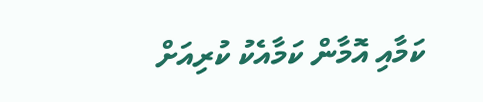ކަމާއި އޮމާން ކަމާއެކު ކުރިއަށް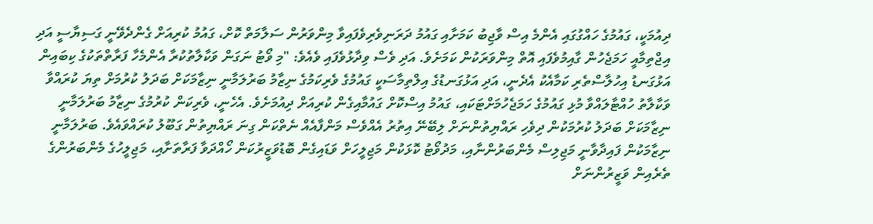ދިއުމަކީ، ގައުމުގެ ހައްގުގައި އެންމެ އިސް ވާޖިބު ކަމަށާއި ގައުމު ދަރަނިވެރިވެފައިވާ މިންވަރުން ސަލާމަތް ކޮށް، ގައުމު ކުރިއަށް ގެންދެވޭނީ ގަސިޔާސީ އަދި އިޖްތިމާއީ ހަމަޖެހުން ގާއިމުވެފައި އޮތް މިންވަރަކުން ކަމަށެވެ. އަދި ވެސް ވިދާޅުވެފައި ވެއެވެ: "މި ވޯޓު ނަގަން ވަކާލާތުކުރާ އެންމެހާ ފަރާތްތަކުގެ ކިބައިން އަޅުގަނޑު އިހުލާސްތެރި ކަމާއެކު އެދެނީ، އަދި އަޅުގަނޑުގެ އިލްތިމާސަކީ ގައުމުގެ ވެރިކަމުގެ ނިޒާމު ބަރުލަމާނީ ނިޒާމަކަށް ބަދަލު ކުރުމަށް ތިޔަ ކުރައްވާ ވަކާލާތު ހުއްޓާލައްވާ މުޅި ގައުމުގެ ހަމަޖެހުމަށްޓަކައި، ގައުމު އިސްކޮށް ގައުމާއިގެން ކުރިއަށް ދިއުމަށެވެ. އެހެނީ، ވެރިކަން ކުރުމުގެ ނިޒާމު ބަރުލަމާނީ ނިޒާމަކަށް ބަދަލު ކުރުމަކުން ދިވެހި ރައްޔިތުންނަށް ލިބޭނޭ އިތުރު އެއްވެސް މަންފާއެއް ނެތްކަން ގިނަ ރައްޔިތުން ގަބޫލު ކުރައްވައެވެ. ބަރުލަމާނީ ނިޒާމަކުން ފައިދާވާނީ މަޖިލިސް މެންބަރުންނާއި، މަދުވޯޓު ކޮޅަކުން މަޖިލީހަށް ވަޑައިގެން ބޮޑުވަޒީރުކަން ހޯއްދަވާ ފަރާތަށާއި، މަޖިލީހުގެ މެންބަރުންގެ ތެރެއިން ވަޒީރުންނަށް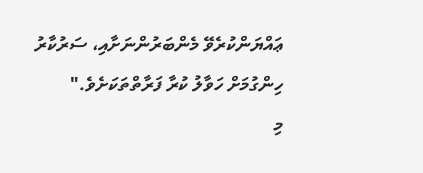ޢައްޔަންކުރެވޭ މެންބަރުންނަށާއި، ސަރުކާރު ހިންގުމަށް ހަވާލު ކުރާ ފަރާތްތަކަށެވެ."
މި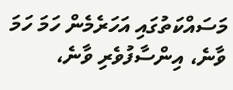މަސައްކަތުގައި އަހަރެމެން ހަމަ ހަމަ ވާނެ، އިންސާފުވެރި ވާނެ،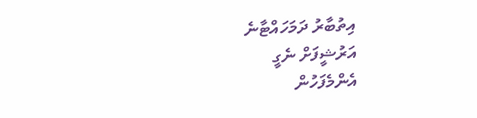އިތުބާރު ދަމަހައްޓާނެ
އަރުޝީފަށް ނެގީ
އެންމެފަހުން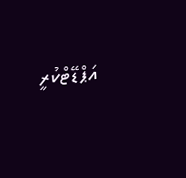އަޕްޑޭޓްކުރީ